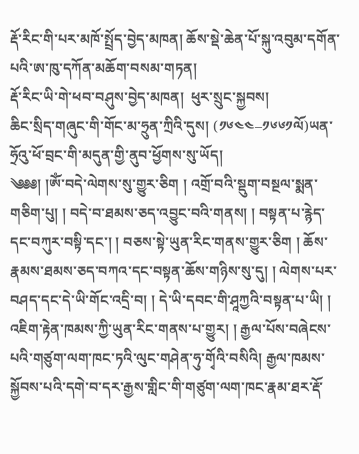རྡོ་རིང་གི་པར་མཁོ་སྤྲོད་བྱེད་མཁན། ཆོས་སྡེ་ཆེན་པོ་སྐུ་འབུམ་དགོན་པའི་ཨ་ཁུ་དཀོན་མཆོག་བསམ་གཏན།
རྡོ་རིང་ཡི་གེ་ཕབ་བཤུས་བྱེད་མཁན།  ཕུར་སྲུང་སྐྱབས།
ཆིང་སྲིད་གཞུང་གི་གོང་མ་ཧྲུན་ཀྲིའི་དུས། (༡༦༤༤–༡༦༦༡ལོ)ཡན་ཧྲོའུ་ཕོ་བྲང་གི་མདུན་གྱི་ནུབ་ཕྱོགས་སུ་ཡོད།
༄༅༅། །ཨོཾ་བདེ་ལེགས་སུ་གྱུར་ཅིག ། འགྲོ་བའི་སྡུག་བསྔལ་སྨན་གཅིག་པུ། ། བདེ་བ་ཐམས་ཅད་འབྱུང་བའི་གནས། ། བསྟན་པ་རྙེད་དང་བཀུར་བསྟི་དང་། ། བཅས་སྟེ་ཡུན་རིང་གནས་གྱུར་ཅིག ། ཆོས་རྣམས་ཐམས་ཅད་བཀའ་དང་བསྟན་ཆོས་གཉིས་སུ་དུ། ། ལེགས་པར་བཤད་དང་དེ་ཡི་གོང་འདྲི་བ། ། དེ་ཡི་དབང་གི་ཤཱཀྱའི་བསྟན་པ་ཡི། ། འཇིག་རྟེན་ཁམས་ཀྱི་ཡུན་རིང་གནས་པ་གྱུར། ། རྒྱལ་པོས་བཞེངས་པའི་གཙུག་ལག་ཁང་ཏའི་ལུང་གཤེན་ཧུ་གྭོའི་བསིའི། རྒྱལ་ཁམས་སྐྱོབས་པའི་དགེ་བ་དར་རྒྱས་གླིང་གི་གཙུག་ལག་ཁང་རྣམ་ཐར་རྡོ་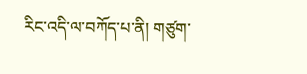རིང་འདི་ལ་བཀོད་པ་ནི། གཙུག་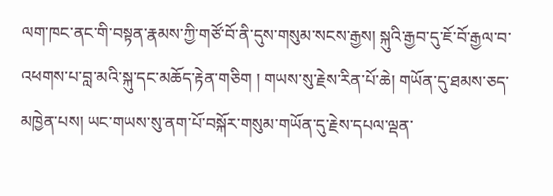ལག་ཁང་ནང་གི་བསྟན་རྣམས་ཀྱི་གཙོ་བོ་ནི་དུས་གསུམ་སངས་རྒྱས། སྐུའི་རྒྱབ་དུ་ཇོ་བོ་རྒྱལ་བ་འཕགས་པ་བླ་མའི་སྐུ་དང་མཆོད་རྟེན་གཅིག ། གཡས་སུ་རྗེས་རིན་པོ་ཆེ། གཡོན་དུ་ཐམས་ཅད་མཁྱེན་པས། ཡང་གཡས་སུ་ནག་པོ་བསྐོར་གསུམ་གཡོན་དུ་རྗེས་དཔལ་ལྡན་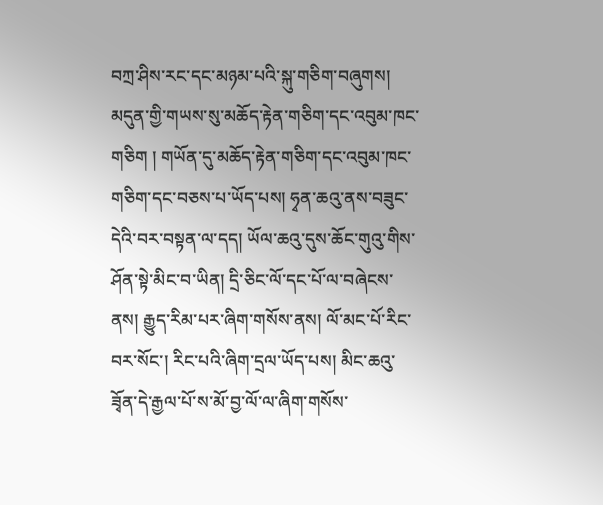བཀྲ་ཤིས་རང་དང་མཉམ་པའི་སྐུ་གཅིག་བཞུགས། མདུན་གྱི་གཡས་སུ་མཆོད་རྟེན་གཅིག་དང་འབུམ་ཁང་གཅིག ། གཡོན་དུ་མཆོད་རྟེན་གཅིག་དང་འབུམ་ཁང་གཅིག་དང་བཅས་པ་ཡོད་པས། ཧྭན་ཆའུ་ནས་བཟུང་དེའི་བར་བསྟན་ལ་དད། ཡོལ་ཆའུ་དུས་ཆོང་གུའུ་གིས་ཤོན་སྟེ་མིང་བ་ཡིན། དྲི་ཅིང་ལོ་དང་པོ་ལ་བཞེངས་ནས། རྒྱུད་རིམ་པར་ཞིག་གསོས་ནས། ལོ་མང་པོ་རིང་བར་སོང་། རིང་པའི་ཞིག་དྲལ་ཡོད་པས། མིང་ཆའུ་ཟྭོན་དེ་རྒྱལ་པོ་ས་མོ་བྱ་ལོ་ལ་ཞིག་གསོས་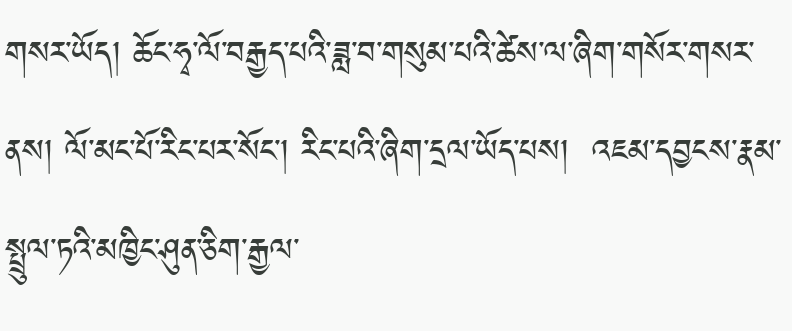གསར་ཡོད། ཆོང་ཧྭ་ལོ་བརྒྱད་པའི་ཟླ་བ་གསུམ་པའི་ཚེས་ལ་ཞིག་གསོར་གསར་ནས། ལོ་མང་པོ་རིང་པར་སོང་། རིང་པའི་ཞིག་དྲལ་ཡོད་པས།  འཇམ་དབྱངས་རྣམ་སྤྲུལ་ཏའི་མཁྱིང་ཤུན་ཅིག་རྒྱལ་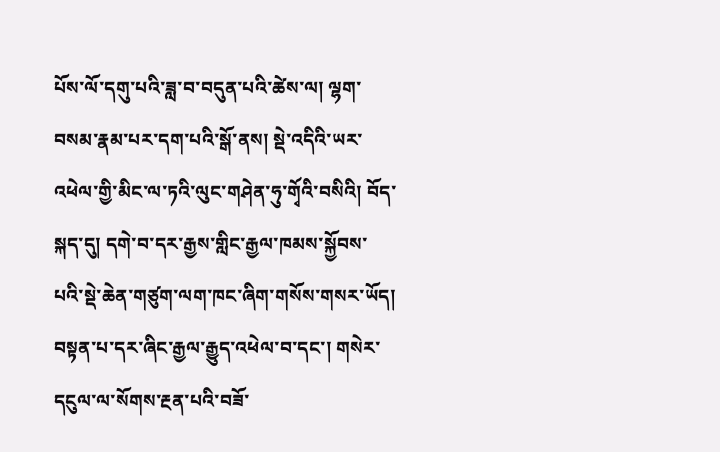པོས་ལོ་དགུ་པའི་ཟླ་བ་བདུན་པའི་ཚེས་ལ། ལྷག་བསམ་རྣམ་པར་དག་པའི་སྒོ་ནས། སྡེ་འདིའི་ཡར་འཕེལ་གྱི་མིང་ལ་ཏའི་ལུང་གཤེན་ཧུ་གྭོའི་བསིའི། བོད་སྐད་དུ། དགེ་བ་དར་རྒྱས་གླིང་རྒྱལ་ཁམས་སྐྱོབས་པའི་སྡེ་ཆེན་གཙུག་ལག་ཁང་ཞིག་གསོས་གསར་ཡོད། བསྟན་པ་དར་ཞིང་རྒྱལ་རྒྱུད་འཕེལ་བ་དང་། གསེར་དངུལ་ལ་སོགས་རྔན་པའི་བཟོ་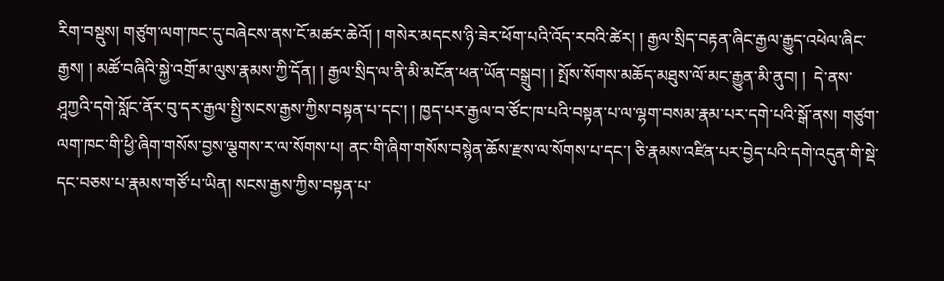རིག་བསྡུས། གཙུག་ལག་ཁང་དུ་བཞེངས་ནས་ངོ་མཚར་ཆེའོ། ། གསེར་མདངས་ཉི་ཟེར་ཕོག་པའི་འོད་རབའི་ཚེར། ། རྒྱལ་སྲིད་བརྟན་ཞིང་རྒྱལ་རྒྱུད་འཕེལ་ཞིང་རྒྱས། ། མཚོ་བཞིའི་སྐྱེ་འགྲོ་མ་ལུས་རྣམས་ཀྱི་དོན། ། རྒྱལ་སྲིད་ལ་ནི་མི་མངོན་ཕན་ཡོན་བསྒྲུབ། ། སྤོས་སོགས་མཆོད་མཐུས་ལོ་མང་རྒྱུན་མི་ནུབ། །  དེ་ནས་ཤཱཀྱའི་དགེ་སློང་ནོར་བུ་དར་རྒྱལ་སྤྱི་སངས་རྒྱས་ཀྱིས་བསྟན་པ་དང་། ། ཁྱད་པར་རྒྱལ་བ་ཙོང་ཁ་པའི་བསྟན་པ་ལ་ལྷག་བསམ་རྣམ་པར་དགེ་པའི་སྒོ་ནས། གཙུག་ལག་ཁང་གི་ཕྱི་ཞིག་གསོས་བྱས་ལྕགས་ར་ལ་སོགས་པ། ནང་གི་ཞིག་གསོས་བསྙེན་ཆོས་རྫས་ལ་སོགས་པ་དང་། ཅི་རྣམས་འཛིན་པར་བྱེད་པའི་དགེ་འདུན་གི་སྡེ་དང་བཅས་པ་རྣམས་གཙོ་པ་ཡིན། སངས་རྒྱས་ཀྱིས་བསྟན་པ་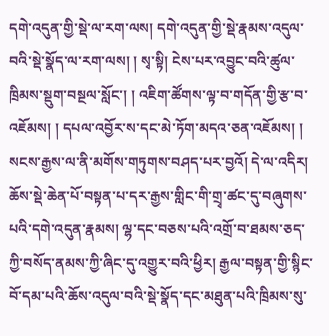དགེ་འདུན་གྱི་སྡེ་ལ་རག་ལས། དགེ་འདུན་གྱི་སྡེ་རྣམས་འདུལ་བའི་སྡེ་སྣོད་ལ་རག་ལས། ། སྭ་སྟི། ངེས་པར་འབྱུང་བའི་ཚུལ་ཁྲིམས་སྡུག་བསྔལ་སློང་། ། འཇིག་ཚོགས་ལྟ་བ་གདོན་གྱི་རྩ་བ་འཇོམས། ། དཔལ་འབྱོར་ས་དང་མེ་ཏོག་མདའ་ཅན་འཇོམས། ། སངས་རྒྱས་ལ་ནི་མགོས་གཏུགས་བཤད་པར་བྱའོ། དེ་ལ་འདིར། ཆོས་སྡེ་ཆེན་པོ་བསྟན་པ་དར་རྒྱས་གླིང་གི་གྲྭ་ཚང་དུ་བཞུགས་པའི་དགེ་འདུན་རྣམས། ལྷ་དང་བཅས་པའི་འགྲོ་བ་ཐམས་ཅད་ཀྱི་བསོད་ནམས་ཀྱི་ཞིང་དུ་འགྱུར་བའི་ཕྱིར། རྒྱལ་བསྟན་གྱི་སྙིང་བོ་དམ་པའི་ཆོས་འདུལ་བའི་སྡེ་སྣོད་དང་མཐུན་པའི་ཁྲིམས་སུ་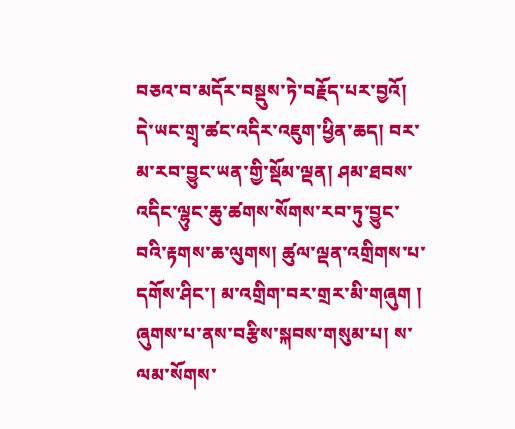བཅའ་བ་མདོར་བསྡུས་ཏེ་བརྗོད་པར་བྱའོ། དེ་ཡང་གྲྭ་ཚང་འདིར་འཇུག་ཕྱིན་ཆད། བར་མ་རབ་བྱུང་ཡན་གྱི་སྡོམ་ལྡན། ཤམ་ཐབས་འདིང་ལྷུང་ཆུ་ཚགས་སོགས་རབ་ཏུ་བྱུང་བའི་རྟགས་ཆ་ལུགས། ཚུལ་ལྡན་འགྲིགས་པ་དགོས་ཤིང་། མ་འགྲིག་བར་གྲར་མི་གཞུག ། ཞུགས་པ་ནས་བརྩིས་སྐབས་གསུམ་པ། ས་ལམ་སོགས་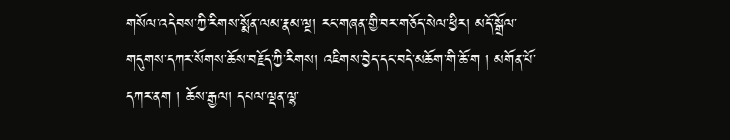གསོལ་འདེབས་ཀྱི་རིགས་སྨོན་ལམ་རྣམ་ལྔ། རང་གཞན་གྱི་བར་གཅོད་སེལ་ཕྱིར། མདོ་སྒྲོལ་གདུགས་དཀར་སོགས་ཆོས་བརྗོད་ཀྱི་རིགས། འཇིགས་བྱེད་དང་བདེ་མཆོག་གི་ཆོ་ག ། མགོན་པོ་དཀར་ནག ། ཆོས་རྒྱལ། དཔལ་ལྡན་ལྷ་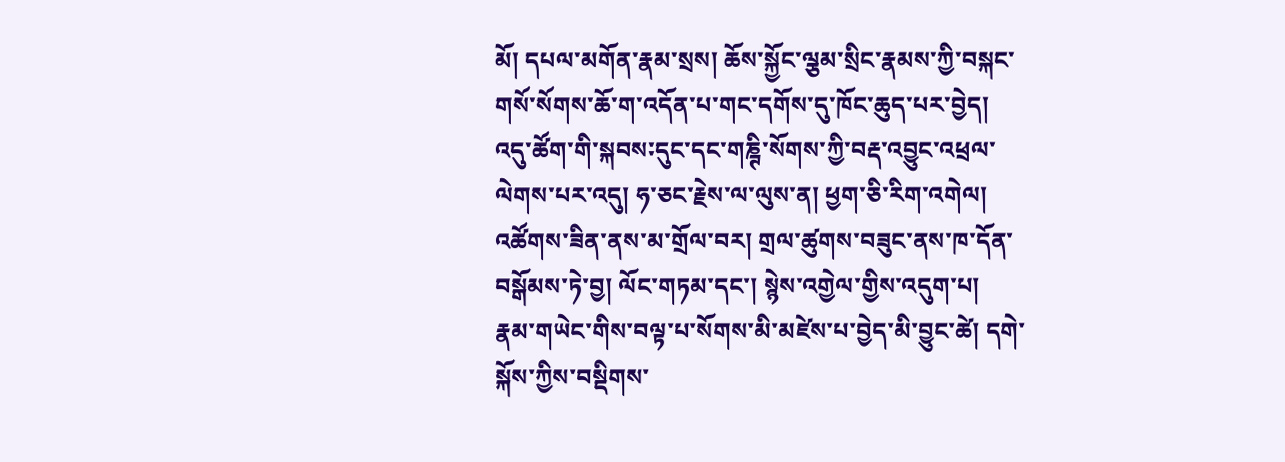མོ། དཔལ་མགོན་རྣམ་སྲས། ཆོས་སྐྱོང་ལྕམ་སྲིང་རྣམས་ཀྱི་བསྐང་གསོ་སོགས་ཆོ་ག་འདོན་པ་གང་དགོས་དུ་ཁོང་ཆུད་པར་བྱེད། འདུ་ཚོག་གི་སྐབས࿒དུང་དང་གཎྚི་སོགས་ཀྱི་བརྡ་འབྱུང་འཕྲལ་ལེགས་པར་འདུ། ཧ་ཅང་རྗེས་ལ་ལུས་ན། ཕྱག་ཅི་རིག་འགེལ། འཚོགས་ཟིན་ནས་མ་གྲོལ་བར། གྲལ་ཚུགས་བཟུང་ནས་ཁ་དོན་བསྒོམས་ཏེ་བྱ། ལོང་གཏམ་དང་། སྙེས་འགྱེལ་གྱིས་འདུག་པ། རྣམ་གཡེང་གིས་བལྟ་པ་སོགས་མི་མཛེས་པ་བྱེད་མི་བྱུང་ཚེ། དགེ་སྐོས་ཀྱིས་བསྡིགས་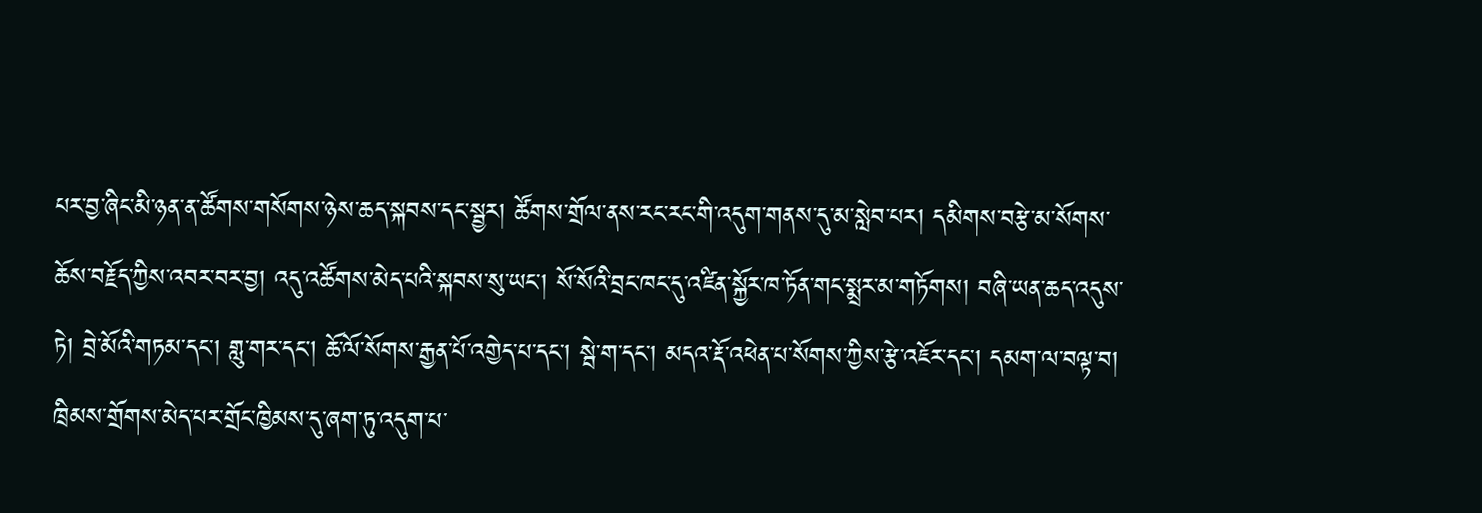པར་བྱ་ཞིང་མི་ཉན་ན་ཚོགས་གསོགས་ཉེས་ཆད་སྐབས་དང་སྦྱར། ཚོགས་གྲོལ་ནས་རང་རང་གི་འདུག་གནས་དུ་མ་སླེབ་པར། དམིགས་བརྩེ་མ་སོགས་ཆོས་བརྗོད་ཀྱིས་འབར་བར་བྱ། འདུ་འཚོགས་མེད་པའི་སྐབས་སུ་ཡང་། སོ་སོའི་བྲང་ཁང་དུ་འཛིན་སྐྱོར་ཁ་ཏོན་གང་སྨྲར་མ་གཏོགས། བཞི་ཡན་ཆད་འདུས་ཏེ། བྲེ་མོའི་གཏམ་དང་། གླུ་གར་དང། ཆོ་ལོ་སོགས་རྒྱན་པོ་འགྱེད་པ་དང་། སྦེ་ག་དང་། མདའ་རྡོ་འཕེན་པ་སོགས་ཀྱིས་རྩེ་འཇོར་དང་། དམག་ལ་བལྟ་བ། ཁྲིམས་གྲོགས་མེད་པར་གྲོང་ཁྱིམས་དུ་ཞག་ཏུ་འདུག་པ་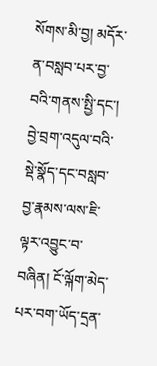སོགས་མི་བྱ། མདོར་ན་བསླབ་པར་བྱ་བའི་གནས་སྤྱི་དང་། བྱེ་བྲག་འདུལ་བའི་སྡེ་སྣོད་དང་བསླབ་བྱ་རྣམས་ལས་ཇི་ལྟར་འབྱུང་བ་བཞིན། ངོ་ལྐོག་མེད་པར་བག་ཡོད་དྲན་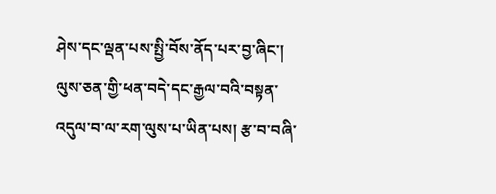ཤེས་དང་ལྡན་པས་སྤྱི་བོས་ནོད་པར་བྱ་ཞིང་། ལུས་ཅན་གྱི་ཕན་བདེ་དང་རྒྱལ་བའི་བསྟན་འདུལ་བ་ལ་རག་ལུས་པ་ཡིན་པས། རྩ་བ་བཞི་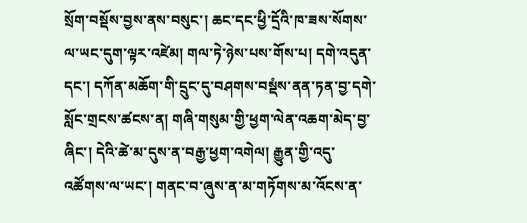སྲོག་བསྡོས་བྱས་ནས་བསུང་། ཆང་དང་ཕྱི་དྲོའི་ཁ་ཟས་སོགས་ལ་ཡང་དུག་ལྟར་འཛེམ། གལ་ཏེ་ཉེས་པས་གོས་པ། དགེ་འདུན་དང་། དཀོན་མཆོག་གི་དྲུང་དུ་བཤགས་བསྡཾས་ནན་ཏན་བྱ་དགེ་སློང་གྲངས་ཚངས་ན། གཞི་གསུམ་གྱི་ཕྱག་ལེན་འཆག་མེད་བྱ་ཞིང་། དེའི་ཚེ་མ་དུས་ན་བརྒྱ་ཕྱག་འགེལ། རྒྱུན་གྱི་འདུ་འཚོགས་ལ་ཡང་། གནང་བ་ཞུས་ན་མ་གཏོགས་མ་འོངས་ན་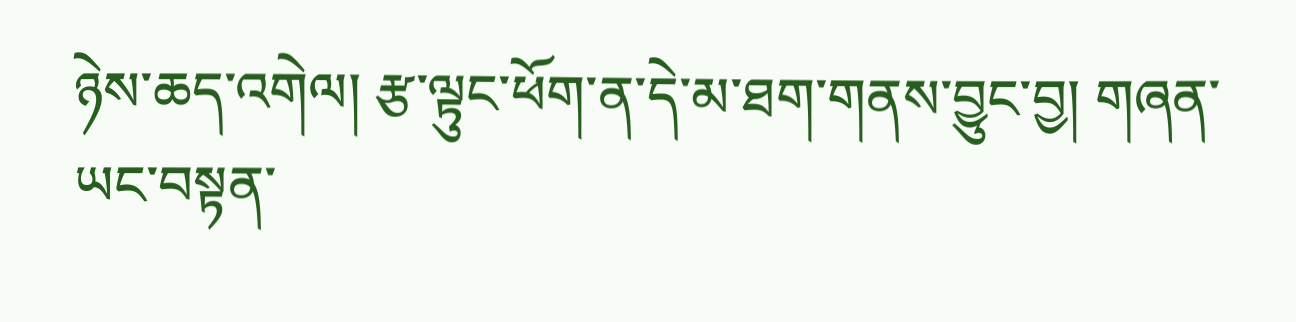ཉེས་ཆད་འགེལ། རྩ་ལྟུང་ཕོག་ན་དེ་མ་ཐག་གནས་བྱུང་བྱ། གཞན་ཡང་བསྟན་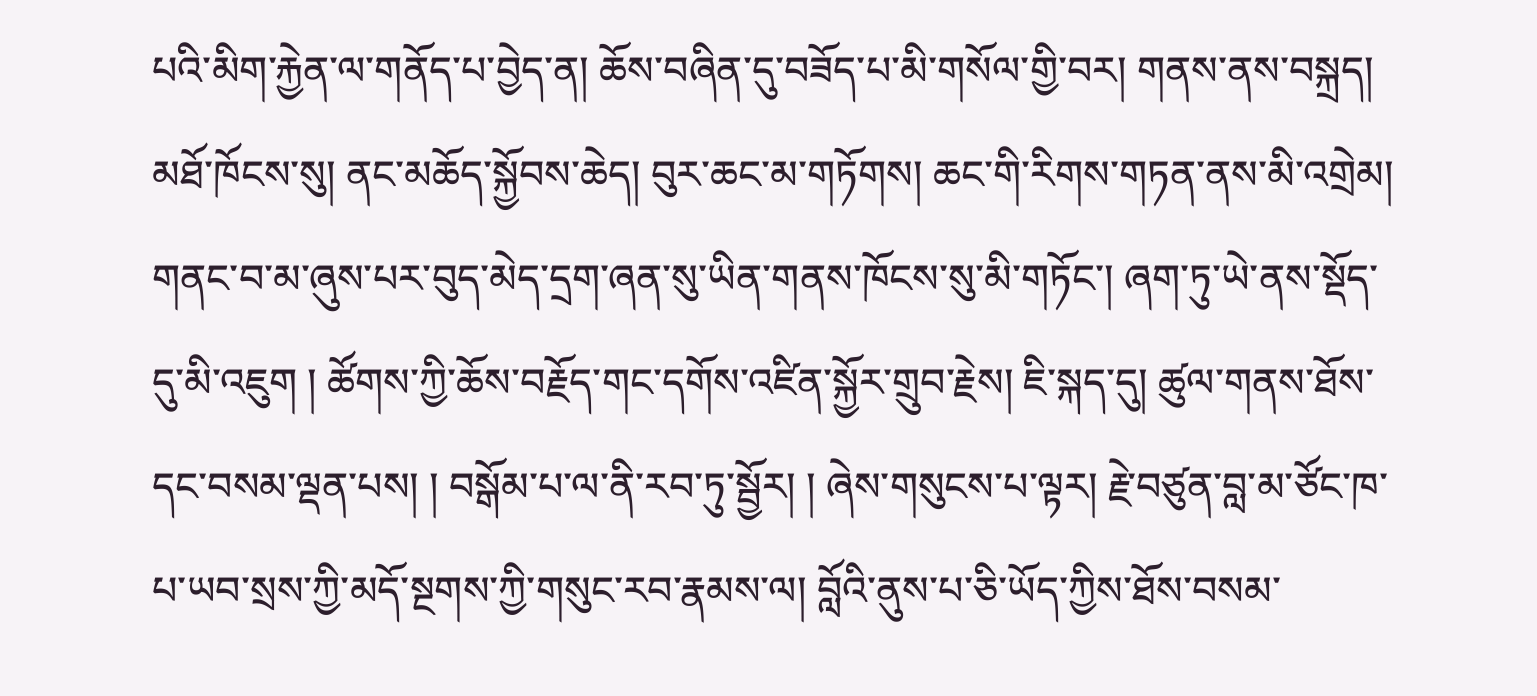པའི་མིག་རྐྱེན་ལ་གནོད་པ་བྱེད་ན། ཆོས་བཞིན་དུ་བཟོད་པ་མི་གསོལ་གྱི་བར། གནས་ནས་བསྐྲད། མཐོ་ཁོངས་སུ། ནང་མཆོད་སྐྱོབས་ཆེད། བུར་ཆང་མ་གཏོགས། ཆང་གི་རིགས་གཏན་ནས་མི་འགྲེམ། གནང་བ་མ་ཞུས་པར་བུད་མེད་དྲག་ཞན་སུ་ཡིན་གནས་ཁོངས་སུ་མི་གཏོང་། ཞག་ཏུ་ཡེ་ནས་སྡོད་དུ་མི་འཇུག ། ཚོགས་ཀྱི་ཆོས་བརྗོད་གང་དགོས་འཛིན་སྐྱོར་གྲུབ་རྗེས། ཇི་སྐད་དུ། ཚུལ་གནས་ཐོས་དང་བསམ་ལྡན་པས། ། བསྒོམ་པ་ལ་ནི་རབ་ཏུ་སྦྱོར། ། ཞེས་གསུངས་པ་ལྟར། རྗེ་བཙུན་བླ་མ་ཙོང་ཁ་པ་ཡབ་སྲས་ཀྱི་མདོ་སྔགས་ཀྱི་གསུང་རབ་རྣམས་ལ། བློའི་ནུས་པ་ཅི་ཡོད་ཀྱིས་ཐོས་བསམ་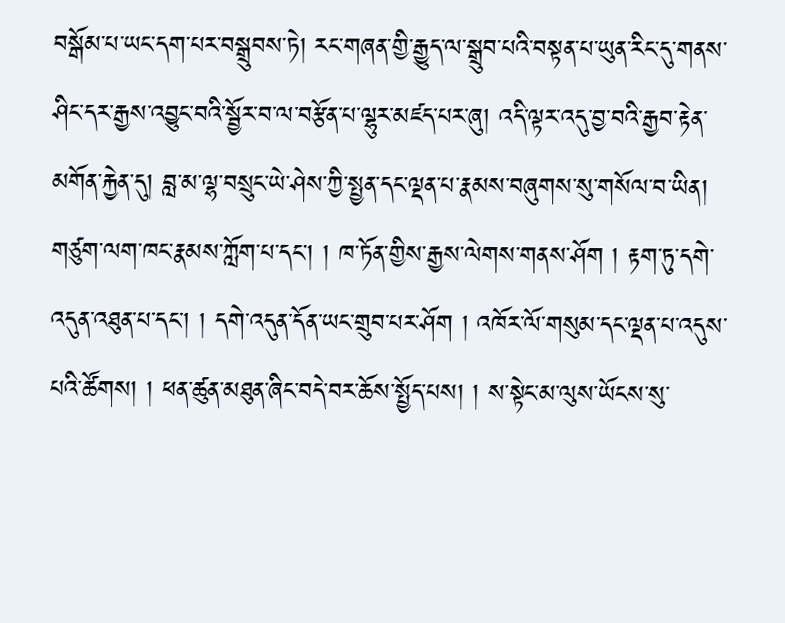བསྒོམ་པ་ཡང་དག་པར་བསྒྲུབས་ཏེ། རང་གཞན་གྱི་རྒྱུད་ལ་སྒྲུབ་པའི་བསྟན་པ་ཡུན་རིང་དུ་གནས་ཤིང་དར་རྒྱས་འབྱུང་བའི་སྦྱོར་བ་ལ་བརྩོན་པ་ལྷུར་མཛད་པར་ཞུ། འདི་ལྟར་འདུ་བྱ་བའི་རྒྱབ་རྟེན་མགོན་རྐྱེན་དུ། བླ་མ་ལྷ་བསྲུང་ཡེ་ཤེས་ཀྱི་སྤྱན་དང་ལྡན་པ་རྣམས་བཞུགས་སུ་གསོལ་བ་ཡིན། གཙུག་ལག་ཁང་རྣམས་ཀློག་པ་དང་། ། ཁ་ཏོན་གྱིས་རྒྱས་ལེགས་གནས་ཤོག ། རྟག་ཏུ་དགེ་འདུན་འཐུན་པ་དང་། ། དགེ་འདུན་དོན་ཡང་གྲུབ་པར་ཤོག ། འཁོར་ལོ་གསུམ་དང་ལྡན་པ་འདུས་པའི་ཚོགས། ། ཕན་ཚུན་མཐུན་ཞིང་བདེ་བར་ཆོས་སྤྱོད་པས། ། ས་སྟེང་མ་ལུས་ཡོངས་སུ་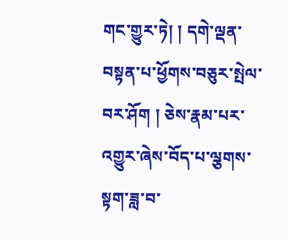གང་གྱུར་ཏེ། ། དགེ་ལྡན་བསྟན་པ་ཕྱོགས་བཅུར་སྤེལ་བར་ཤོག ། ཅེས་རྣམ་པར་འགྱུར་ཞེས་བོད་པ་ལྕགས་སྟག་ཟླ་བ་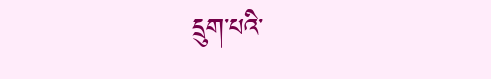དྲུག་པའི་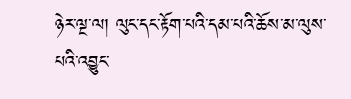ཉེར་ལྔ་ལ། ལུང་དང་རྟོག་པའི་དམ་པའི་ཆོས་མ་ལུས་པའི་འབྱུང་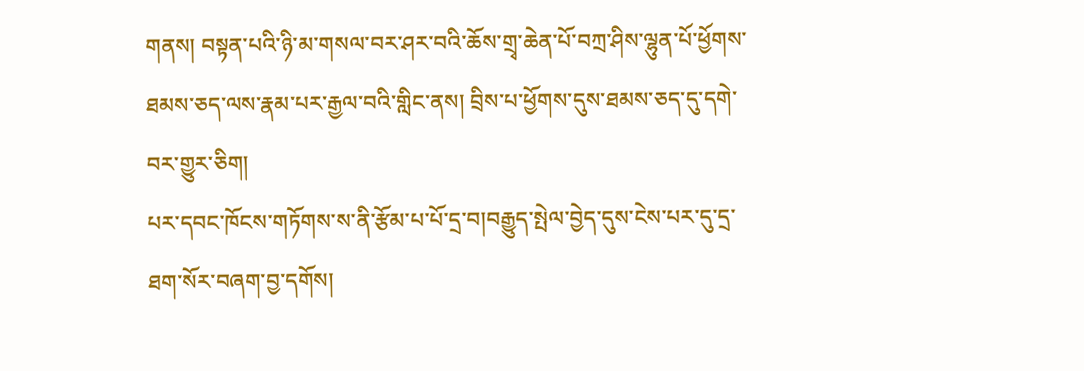གནས། བསྟན་པའི་ཉི་མ་གསལ་བར་ཤར་བའི་ཆོས་གྲྭ་ཆེན་པོ་བཀྲ་ཤིས་ལྷུན་པོ་ཕྱོགས་ཐམས་ཅད་ལས་རྣམ་པར་རྒྱལ་བའི་གླིང་ནས། བྲིས་པ་ཕྱོགས་དུས་ཐམས་ཅད་དུ་དགེ་བར་གྱུར་ཅིག།
པར་དབང་ཁོངས་གཏོགས་ས་ནི་རྩོམ་པ་པོ་དྲ་བ།བརྒྱུད་སྤེལ་བྱེད་དུས་ངེས་པར་དུ་དྲ་ཐག་སོར་བཞག་བྱ་དགོས།